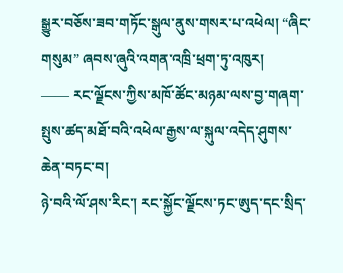སྒྱུར་བཅོས་ཟབ་གཏོང་སྒུལ་ནུས་གསར་པ་འཕེལ། “ཞིང་གསུམ” ཞབས་ཞུའི་འགན་འཁྲི་ཕྲག་ཏུ་འཁུར།
—— རང་ལྗོངས་ཀྱིས་མཁོ་ཚོང་མཉམ་ལས་བྱ་གཞག་སྤུས་ཚད་མཐོ་བའི་འཕེལ་རྒྱས་ལ་སྐུལ་འདེད་ཤུགས་ཆེན་བཏང་བ།
ཉེ་བའི་ལོ་ཤས་རིང་། རང་སྐྱོང་ལྗོངས་ཏང་ཨུད་དང་སྲིད་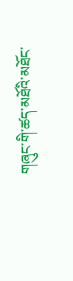གཞུང་གི་ཚད་མཐོའི་མཐོང་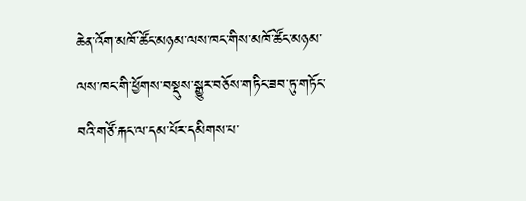ཆེན་འོག་མཁོ་ཚོང་མཉམ་ལས་ཁང་གིས་མཁོ་ཚོང་མཉམ་ལས་ཁང་གི་ཕྱོགས་བསྡུས་སྒྱུར་བཅོས་གཏིང་ཟབ་ཏུ་གཏོང་བའི་གཙོ་རྐང་ལ་དམ་པོར་དམིགས་པ་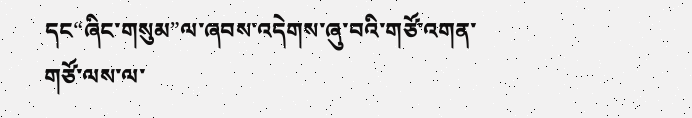དང“ཞིང་གསུམ”ལ་ཞབས་འདེགས་ཞུ་བའི་གཙོ་འགན་གཙོ་ལས་ལ་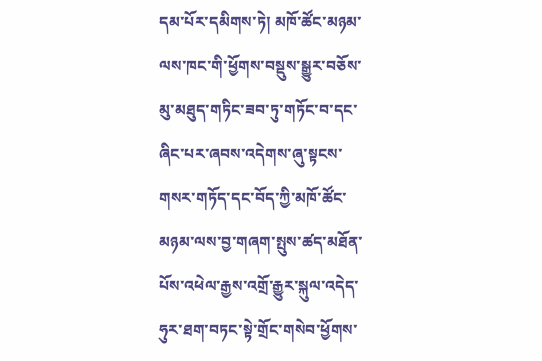དམ་པོར་དམིགས་ཏེ། མཁོ་ཚོང་མཉམ་ལས་ཁང་གི་ཕྱོགས་བསྡུས་སྒྱུར་བཅོས་མུ་མཐུད་གཏིང་ཟབ་ཏུ་གཏོང་བ་དང་ཞིང་པར་ཞབས་འདེགས་ཞུ་སྟངས་གསར་གཏོད་དང་བོད་ཀྱི་མཁོ་ཚོང་མཉམ་ལས་བྱ་གཞག་སྤུས་ཚད་མཐོན་པོས་འཕེལ་རྒྱས་འགྲོ་རྒྱུར་སྐུལ་འདེད་ཧུར་ཐག་བཏང་སྟེ་གྲོང་གསེབ་ཕྱོགས་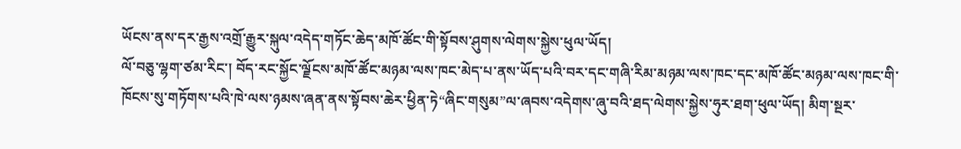ཡོངས་ནས་དར་རྒྱས་འགྲོ་རྒྱུར་སྐུལ་འདེད་གཏོང་ཆེད་མཁོ་ཚོང་གི་སྟོབས་ཤུགས་ལེགས་སྐྱེས་ཕུལ་ཡོད།
ལོ་བཅུ་ལྷག་ཙམ་རིང་། བོད་རང་སྐྱོང་ལྗོངས་མཁོ་ཚོང་མཉམ་ལས་ཁང་མེད་པ་ནས་ཡོད་པའི་བར་དང་གཞི་རིམ་མཉམ་ལས་ཁང་དང་མཁོ་ཚོང་མཉམ་ལས་ཁང་གི་ཁོངས་སུ་གཏོགས་པའི་ཁེ་ལས་ཉམས་ཞན་ནས་སྟོབས་ཆེར་ཕྱིན་ཏེ“ཞིང་གསུམ”ལ་ཞབས་འདེགས་ཞུ་བའི་ཐད་ལེགས་སྐྱེས་ཧུར་ཐག་ཕུལ་ཡོད། མིག་སྔར་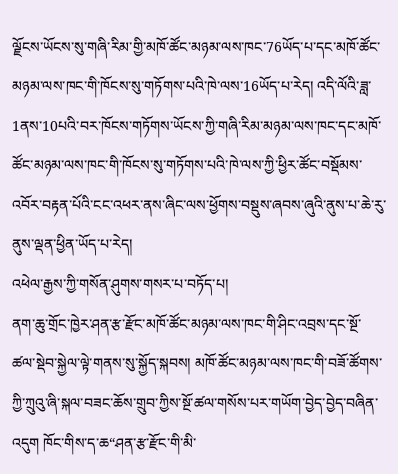ལྗོངས་ཡོངས་སུ་གཞི་རིམ་གྱི་མཁོ་ཚོང་མཉམ་ལས་ཁང་76ཡོད་པ་དང་མཁོ་ཚོང་མཉམ་ལས་ཁང་གི་ཁོངས་སུ་གཏོགས་པའི་ཁེ་ལས་16ཡོད་པ་རེད། འདི་ལོའི་ཟླ་1ནས་10པའི་བར་ཁོངས་གཏོགས་ཡོངས་ཀྱི་གཞི་རིམ་མཉམ་ལས་ཁང་དང་མཁོ་ཚོང་མཉམ་ལས་ཁང་གི་ཁོངས་སུ་གཏོགས་པའི་ཁེ་ལས་ཀྱི་ཕྱིར་ཚོང་བསྡོམས་འབོར་བརྟན་པོའི་ངང་འཕར་ནས་ཞིང་ལས་ཕྱོགས་བསྡུས་ཞབས་ཞུའི་ནུས་པ་ཆེ་རུ་ནུས་ལྡན་ཕྱིན་ཡོད་པ་རེད།
འཕེལ་རྒྱས་ཀྱི་གསོན་ཤུགས་གསར་པ་བཏོད་པ།
ནག་ཆུ་གྲོང་ཁྱེར་ཤན་རྩ་རྫོང་མཁོ་ཚོང་མཉམ་ལས་ཁང་གི་ཤིང་འབྲས་དང་སྔོ་ཚལ་སྡེབ་སྐྱེལ་ལྟེ་གནས་སུ་སྐྱོད་སྐབས། མཁོ་ཚོང་མཉམ་ལས་ཁང་གི་བཟོ་ཚོགས་ཀྱི་ཀྲུའུ་ཞི་སྐལ་བཟང་ཆོས་གྲུབ་ཀྱིས་སྔོ་ཚལ་གསོས་པར་གཡོག་བྱེད་བྱེད་བཞིན་འདུག ཁོང་གིས་ད་ཆ“ཤན་རྩ་རྫོང་གི་མི་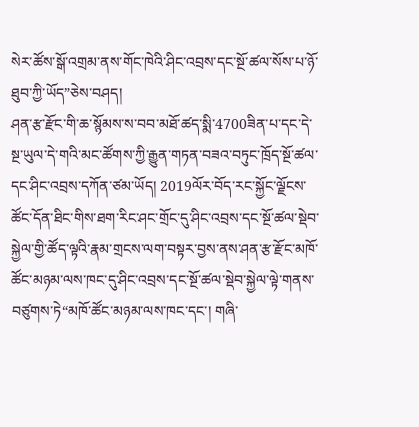སེར་ཚོས་སྒོ་འགྲམ་ནས་གོང་ཁེའི་ཤིང་འབྲས་དང་སྔོ་ཚལ་སོས་པ་ཉོ་ཐུབ་ཀྱི་ཡོད”ཅེས་བཤད།
ཤན་རྩ་རྫོང་གི་ཆ་སྙོམས་ས་བབ་མཐོ་ཚད་སྨི་4700ཟིན་པ་དང་དེ་སྔ་ཡུལ་དེ་གའི་མང་ཚོགས་ཀྱི་རྒྱུན་གཏན་བཟའ་བཏུང་ཁྲོད་སྔོ་ཚལ་དང་ཤིང་འབྲས་དཀོན་ཙམ་ཡོད། 2019ལོར་བོད་རང་སྐྱོང་ལྗོངས་ཚོང་དོན་ཐིང་གིས་ཐག་རིང་ཤང་གྲོང་དུ་ཤིང་འབྲས་དང་སྔོ་ཚལ་སྡེབ་སྐྱེལ་གྱི་ཚོད་ལྟའི་རྣམ་གྲངས་ལག་བསྟར་བྱས་ནས་ཤན་རྩ་རྫོང་མཁོ་ཚོང་མཉམ་ལས་ཁང་དུ་ཤིང་འབྲས་དང་སྔོ་ཚལ་སྡེབ་སྐྱེལ་ལྟེ་གནས་བཙུགས་ཏེ“མཁོ་ཚོང་མཉམ་ལས་ཁང་དང་། གཞི་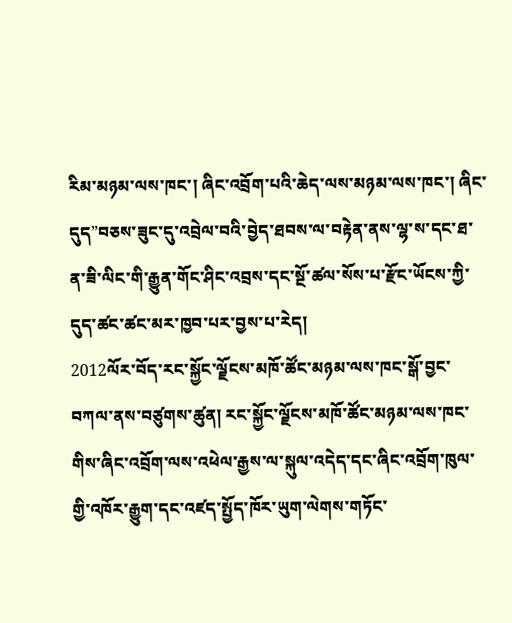རིམ་མཉམ་ལས་ཁང་། ཞིང་འབྲོག་པའི་ཆེད་ལས་མཉམ་ལས་ཁང་། ཞིང་དུད”བཅས་ཟུང་དུ་འབྲེལ་བའི་བྱེད་ཐབས་ལ་བརྟེན་ནས་ལྷ་ས་དང་ཐ་ན་ཟི་ལིང་གི་རྒྱུན་གོང་ཤིང་འབྲས་དང་སྔོ་ཚལ་སོས་པ་རྫོང་ཡོངས་ཀྱི་དུད་ཚང་ཚང་མར་ཁྱབ་པར་བྱས་པ་རེད།
2012ལོར་བོད་རང་སྐྱོང་ལྗོངས་མཁོ་ཚོང་མཉམ་ལས་ཁང་སྒོ་བྱང་བཀལ་ནས་བཙུགས་ཚུན། རང་སྐྱོང་ལྗོངས་མཁོ་ཚོང་མཉམ་ལས་ཁང་གིས་ཞིང་འབྲོག་ལས་འཕེལ་རྒྱས་ལ་སྐུལ་འདེད་དང་ཞིང་འབྲོག་ཁུལ་གྱི་འཁོར་རྒྱུག་དང་འཛད་སྤྱོད་ཁོར་ཡུག་ལེགས་གཏོང་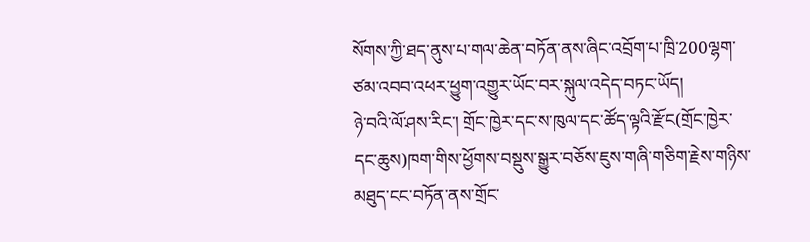སོགས་ཀྱི་ཐད་ནུས་པ་གལ་ཆེན་བཏོན་ནས་ཞིང་འབྲོག་པ་ཁྲི་200ལྷག་ཙམ་འབབ་འཕར་ཕྱུག་འགྱུར་ཡོང་བར་སྐུལ་འདེད་བཏང་ཡོད།
ཉེ་བའི་ལོ་ཤས་རིང་། གྲོང་ཁྱེར་དང་ས་ཁུལ་དང་ཚོད་ལྟའི་རྫོང(གྲོང་ཁྱེར་དང་ཆུས)ཁག་གིས་ཕྱོགས་བསྡུས་སྒྱུར་བཅོས་ཇུས་གཞི་གཅིག་རྗེས་གཉིས་མཐུད་ངང་བཏོན་ནས་གྲོང་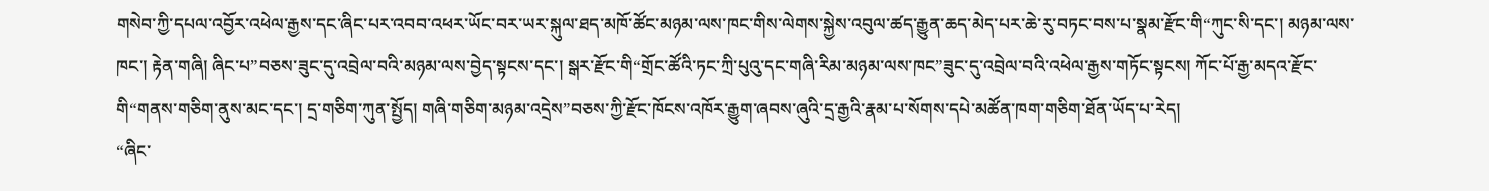གསེབ་ཀྱི་དཔལ་འབྱོར་འཕེལ་རྒྱས་དང་ཞིང་པར་འབབ་འཕར་ཡོང་བར་ཡར་སྐུལ་ཐད་མཁོ་ཚོང་མཉམ་ལས་ཁང་གིས་ལེགས་སྐྱེས་འབུལ་ཚད་རྒྱུན་ཆད་མེད་པར་ཆེ་རུ་བཏང་བས་པ་སྣམ་རྫོང་གི“ཀུང་སི་དང་། མཉམ་ལས་ཁང་། རྟེན་གཞི། ཞིང་པ”བཅས་ཟུང་དུ་འབྲེལ་བའི་མཉམ་ལས་བྱེད་སྟངས་དང་། སྒར་རྫོང་གི“གྲོང་ཚོའི་ཏང་ཀྲི་པུའུ་དང་གཞི་རིམ་མཉམ་ལས་ཁང”ཟུང་དུ་འབྲེལ་བའི་འཕེལ་རྒྱས་གཏོང་སྟངས། ཀོང་པོ་རྒྱ་མདའ་རྫོང་གི“གནས་གཅིག་ནུས་མང་དང་། དྲ་གཅིག་ཀུན་སྤྱོད། གཞི་གཅིག་མཉམ་འདྲེས”བཅས་ཀྱི་རྫོང་ཁོངས་འཁོར་རྒྱུག་ཞབས་ཞུའི་དྲ་རྒྱའི་རྣམ་པ་སོགས་དཔེ་མཚོན་ཁག་གཅིག་ཐོན་ཡོད་པ་རེད།
“ཞིང་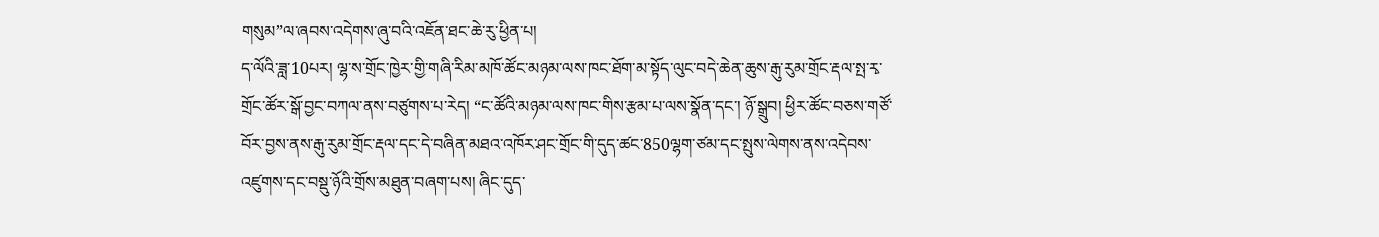གསུམ”ལ་ཞབས་འདེགས་ཞུ་བའི་འཇོན་ཐང་ཆེ་རུ་ཕྱིན་པ།
ད་ལོའི་ཟླ་10པར། ལྷ་ས་གྲོང་ཁྱེར་གྱི་གཞི་རིམ་མཁོ་ཚོང་མཉམ་ལས་ཁང་ཐོག་མ་སྟོད་ལུང་བདེ་ཆེན་ཆུས་རྒུ་རུམ་གྲོང་རྡལ་སྤ་རྭ་གྲོང་ཚོར་སྒོ་བྱང་བཀལ་ནས་བཙུགས་པ་རེད། “ང་ཚོའི་མཉམ་ལས་ཁང་གིས་རྩམ་པ་ལས་སྣོན་དང་། ཉོ་སྒྲུབ། ཕྱིར་ཚོང་བཅས་གཙོ་བོར་བྱས་ནས་རྒུ་རུམ་གྲོང་རྡལ་དང་དེ་བཞིན་མཐའ་འཁོར་ཤང་གྲོང་གི་དུད་ཚང་850ལྷག་ཙམ་དང་སྤུས་ལེགས་ནས་འདེབས་འཛུགས་དང་བསྡུ་ཉོའི་གྲོས་མཐུན་བཞག་པས། ཞིང་དུད་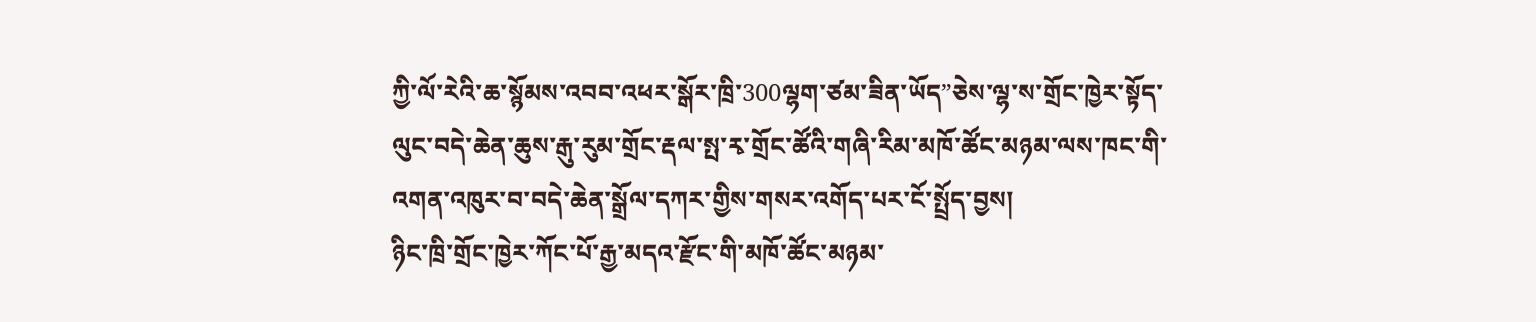ཀྱི་ལོ་རེའི་ཆ་སྙོམས་འབབ་འཕར་སྒོར་ཁྲི་300ལྷག་ཙམ་ཟིན་ཡོད”ཅེས་ལྷ་ས་གྲོང་ཁྱེར་སྟོད་ལུང་བདེ་ཆེན་ཆུས་རྒུ་རུམ་གྲོང་རྡལ་སྤ་རྭ་གྲོང་ཚོའི་གཞི་རིམ་མཁོ་ཚོང་མཉམ་ལས་ཁང་གི་འགན་འཁུར་བ་བདེ་ཆེན་སྒྲོལ་དཀར་གྱིས་གསར་འགོད་པར་ངོ་སྤྲོད་བྱས།
ཉིང་ཁྲི་གྲོང་ཁྱེར་ཀོང་པོ་རྒྱ་མདའ་རྫོང་གི་མཁོ་ཚོང་མཉམ་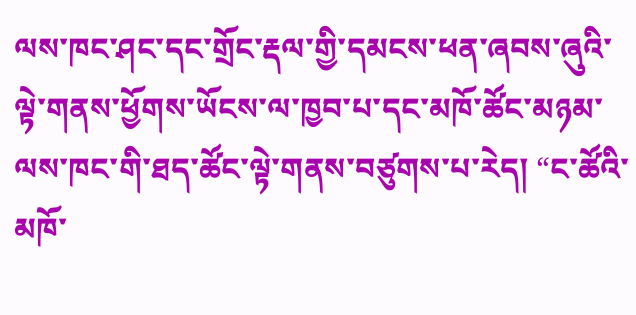ལས་ཁང་ཤང་དང་གྲོང་རྡལ་གྱི་དམངས་ཕན་ཞབས་ཞུའི་ལྟེ་གནས་ཕྱོགས་ཡོངས་ལ་ཁྱབ་པ་དང་མཁོ་ཚོང་མཉམ་ལས་ཁང་གི་ཐད་ཚོང་ལྟེ་གནས་བཙུགས་པ་རེད། “ང་ཚོའི་མཁོ་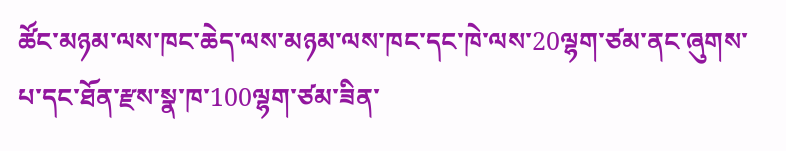ཚོང་མཉམ་ལས་ཁང་ཆེད་ལས་མཉམ་ལས་ཁང་དང་ཁེ་ལས་20ལྷག་ཙམ་ནང་ཞུགས་པ་དང་ཐོན་རྫས་སྣ་ཁ་100ལྷག་ཙམ་ཟིན་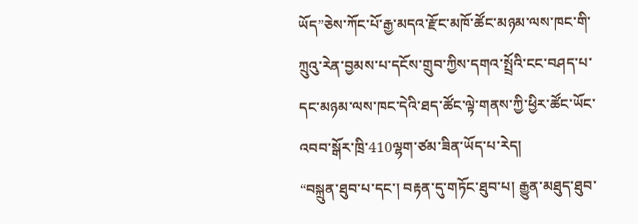ཡོད”ཅེས་ཀོང་པོ་རྒྱ་མདའ་རྫོང་མཁོ་ཚོང་མཉམ་ལས་ཁང་གི་ཀྲུའུ་རེན་བྱམས་པ་དངོས་གྲུབ་ཀྱིས་དགའ་སྤྲོའི་ངང་བཤད་པ་དང་མཉམ་ལས་ཁང་དེའི་ཐད་ཚོང་ལྟེ་གནས་ཀྱི་ཕྱིར་ཚོང་ཡོང་འབབ་སྒོར་ཁྲི་410ལྷག་ཙམ་ཟིན་ཡོད་པ་རེད།
“བསྐྲུན་ཐུབ་པ་དང་། བརྟན་དུ་གཏོང་ཐུབ་པ། རྒྱུན་མཐུད་ཐུབ་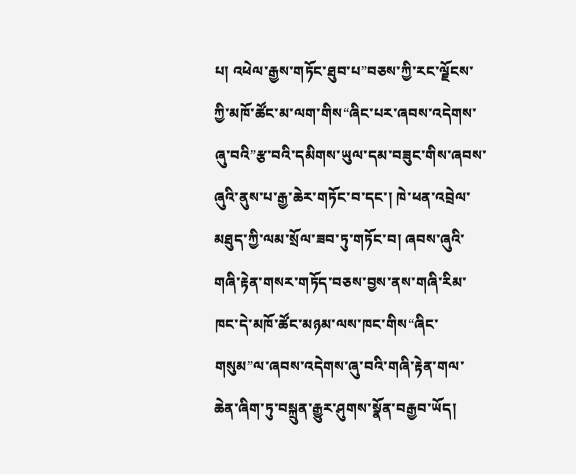པ། འཕེལ་རྒྱས་གཏོང་ཐུབ་པ”བཅས་ཀྱི་རང་ལྗོངས་ཀྱི་མཁོ་ཚོང་མ་ལག་གིས“ཞིང་པར་ཞབས་འདེགས་ཞུ་བའི”རྩ་བའི་དམིགས་ཡུལ་དམ་བཟུང་གིས་ཞབས་ཞུའི་ནུས་པ་རྒྱ་ཆེར་གཏོང་བ་དང་། ཁེ་ཕན་འབྲེལ་མཐུད་ཀྱི་ལམ་སྲོལ་ཟབ་ཏུ་གཏོང་བ། ཞབས་ཞུའི་གཞི་རྟེན་གསར་གཏོད་བཅས་བྱས་ནས་གཞི་རིམ་ཁང་དེ་མཁོ་ཚོང་མཉམ་ལས་ཁང་གིས“ཞིང་གསུམ”ལ་ཞབས་འདེགས་ཞུ་བའི་གཞི་རྟེན་གལ་ཆེན་ཞིག་ཏུ་བསྐྲུན་རྒྱུར་ཤུགས་སྣོན་བརྒྱབ་ཡོད།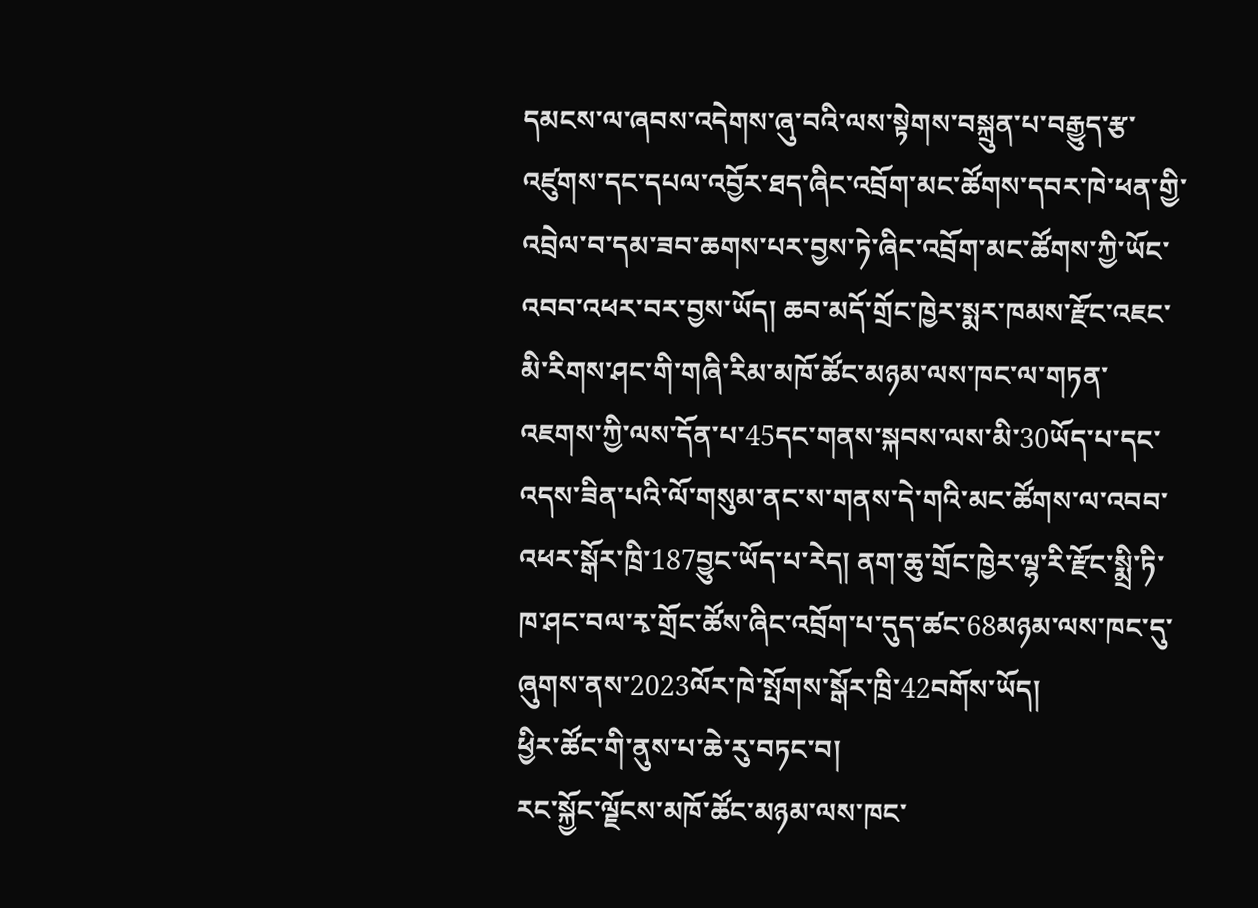དམངས་ལ་ཞབས་འདེགས་ཞུ་བའི་ལས་སྟེགས་བསྐྲུན་པ་བརྒྱུད་རྩ་འཛུགས་དང་དཔལ་འབྱོར་ཐད་ཞིང་འབྲོག་མང་ཚོགས་དབར་ཁེ་ཕན་གྱི་འབྲེལ་བ་དམ་ཟབ་ཆགས་པར་བྱས་ཏེ་ཞིང་འབྲོག་མང་ཚོགས་ཀྱི་ཡོང་འབབ་འཕར་བར་བྱས་ཡོད། ཆབ་མདོ་གྲོང་ཁྱེར་སྨར་ཁམས་རྫོང་འཇང་མི་རིགས་ཤང་གི་གཞི་རིམ་མཁོ་ཚོང་མཉམ་ལས་ཁང་ལ་གཏན་འཇགས་ཀྱི་ལས་དོན་པ་45དང་གནས་སྐབས་ལས་མི་30ཡོད་པ་དང་འདས་ཟིན་པའི་ལོ་གསུམ་ནང་ས་གནས་དེ་གའི་མང་ཚོགས་ལ་འབབ་འཕར་སྒོར་ཁྲི་187བྱུང་ཡོད་པ་རེད། ནག་ཆུ་གྲོང་ཁྱེར་ལྷ་རི་རྫོང་སྨྲི་ཏི་ཁ་ཤང་བལ་རྭ་གྲོང་ཚོས་ཞིང་འབྲོག་པ་དུད་ཚང་68མཉམ་ལས་ཁང་དུ་ཞུགས་ནས་2023ལོར་ཁེ་སྤོགས་སྒོར་ཁྲི་42བགོས་ཡོད།
ཕྱིར་ཚོང་གི་ནུས་པ་ཆེ་རུ་བཏང་བ།
རང་སྐྱོང་ལྗོངས་མཁོ་ཚོང་མཉམ་ལས་ཁང་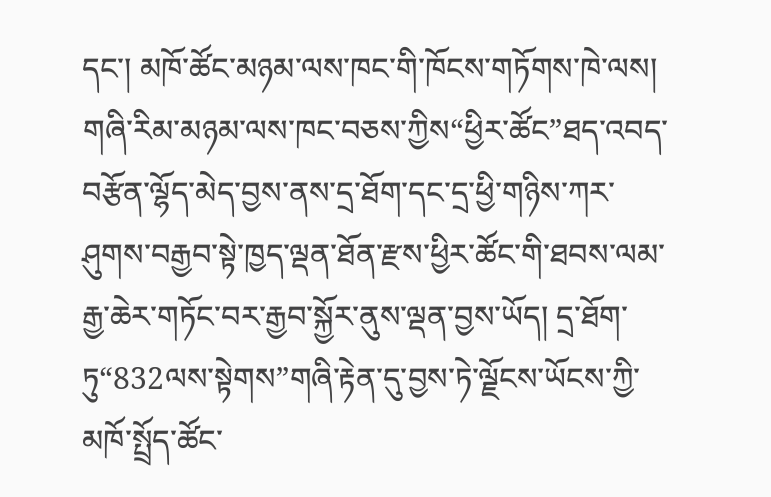དང་། མཁོ་ཚོང་མཉམ་ལས་ཁང་གི་ཁོངས་གཏོགས་ཁེ་ལས། གཞི་རིམ་མཉམ་ལས་ཁང་བཅས་ཀྱིས“ཕྱིར་ཚོང”ཐད་འབད་བརྩོན་ལྷོད་མེད་བྱས་ནས་དྲ་ཐོག་དང་དྲ་ཕྱི་གཉིས་ཀར་ཤུགས་བརྒྱབ་སྟེ་ཁྱད་ལྡན་ཐོན་རྫས་ཕྱིར་ཚོང་གི་ཐབས་ལམ་རྒྱ་ཆེར་གཏོང་བར་རྒྱབ་སྐྱོར་ནུས་ལྡན་བྱས་ཡོད། དྲ་ཐོག་ཏུ“832ལས་སྟེགས”གཞི་རྟེན་དུ་བྱས་ཏེ་ལྗོངས་ཡོངས་ཀྱི་མཁོ་སྤྲོད་ཚོང་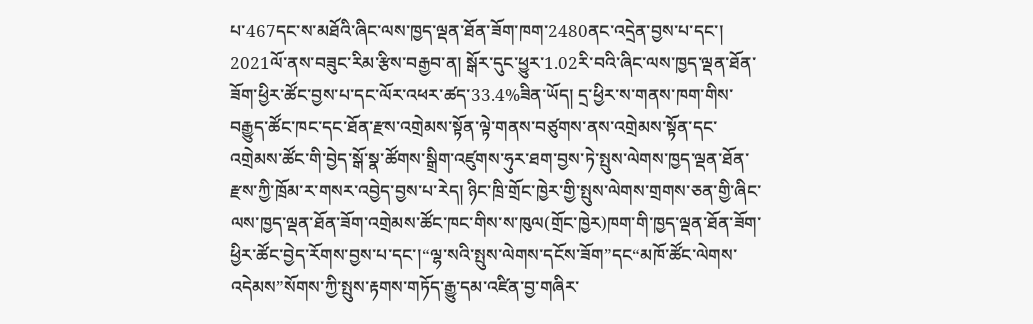པ་467དང་ས་མཐོའི་ཞིང་ལས་ཁྱད་ལྡན་ཐོན་ཟོག་ཁག་2480ནང་འདྲེན་བྱས་པ་དང་། 2021ལོ་ནས་བཟུང་རིམ་རྩིས་བརྒྱབ་ན། སྒོར་དུང་ཕྱུར་1.02རི་བའི་ཞིང་ལས་ཁྱད་ལྡན་ཐོན་ཟོག་ཕྱིར་ཚོང་བྱས་པ་དང་ལོར་འཕར་ཚད་33.4%ཟིན་ཡོད། དྲ་ཕྱིར་ས་གནས་ཁག་གིས་བརྒྱུད་ཚོང་ཁང་དང་ཐོན་རྫས་འགྲེམས་སྟོན་ལྟེ་གནས་བཙུགས་ནས་འགྲེམས་སྟོན་དང་འགྲེམས་ཚོང་གི་བྱེད་སྒོ་སྣ་ཚོགས་སྒྲིག་འཛུགས་ཧུར་ཐག་བྱས་ཏེ་སྤུས་ལེགས་ཁྱད་ལྡན་ཐོན་རྫས་ཀྱི་ཁྲོམ་ར་གསར་འབྱེད་བྱས་པ་རེད། ཉིང་ཁྲི་གྲོང་ཁྱེར་གྱི་སྤུས་ལེགས་གྲགས་ཅན་གྱི་ཞིང་ལས་ཁྱད་ལྡན་ཐོན་ཟོག་འགྲེམས་ཚོང་ཁང་གིས་ས་ཁུལ(གྲོང་ཁྱེར)ཁག་གི་ཁྱད་ལྡན་ཐོན་ཟོག་ཕྱིར་ཚོང་བྱེད་རོགས་བྱས་པ་དང་།“ལྷ་སའི་སྤུས་ལེགས་དངོས་ཟོག”དང“མཁོ་ཚོང་ལེགས་འདེམས”སོགས་ཀྱི་སྤུས་རྟགས་གཏོད་རྒྱུ་དམ་འཛིན་བྱ་གཞིར་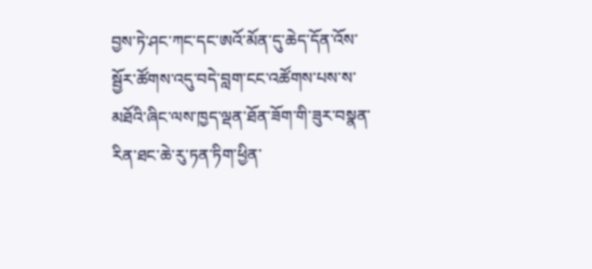བྱས་ཏེ་ཤང་ཀང་དང་ཨའོ་མོན་དུ་ཆེད་དོན་འོས་སྦྱོར་ཚོགས་འདུ་བདེ་བླག་ངང་འཚོགས་པས་ས་མཐོའི་ཞིང་ལས་ཁྱད་ལྡན་ཐོན་ཟོག་གི་ཟུར་བསྣན་རིན་ཐང་ཆེ་རུ་ཏན་ཏིག་ཕྱིན་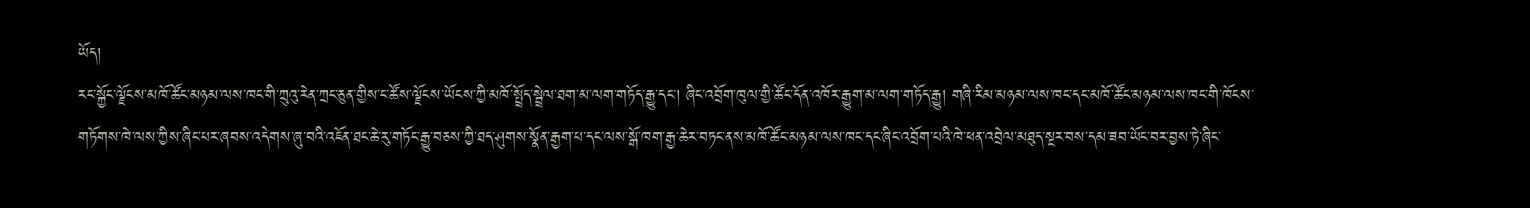ཡོད།
རང་སྐྱོང་ལྗོངས་མཁོ་ཚོང་མཉམ་ལས་ཁང་གི་ཀྲུའུ་རེན་ཀྲང་ཅུན་གྱིས་ང་ཚོས་ལྗོངས་ཡོངས་ཀྱི་མཁོ་སྤྲོད་སྦྲེལ་ཐག་མ་ལག་གཏོད་རྒྱུ་དང་། ཞིང་འབྲོག་ཁུལ་གྱི་ཚོང་དོན་འཁོར་རྒྱུག་མ་ལག་གཏོད་རྒྱུ། གཞི་རིམ་མཉམ་ལས་ཁང་དང་མཁོ་ཚོང་མཉམ་ལས་ཁང་གི་ཁོངས་གཏོགས་ཁེ་ལས་ཀྱིས་ཞིང་པར་ཞབས་འདེགས་ཞུ་བའི་འཇོན་ཐང་ཆེ་རུ་གཏོང་རྒྱུ་བཅས་ཀྱི་ཐད་ཤུགས་སྣོན་རྒྱག་པ་དང་ལས་སྒོ་ཁག་རྒྱ་ཆེར་བཏང་ནས་མཁོ་ཚོང་མཉམ་ལས་ཁང་དང་ཞིང་འབྲོག་པའི་ཁེ་ཕན་འབྲེལ་མཐུད་སྔར་བས་དམ་ཟབ་ཡོང་བར་བྱས་ཏེ་ཞིང་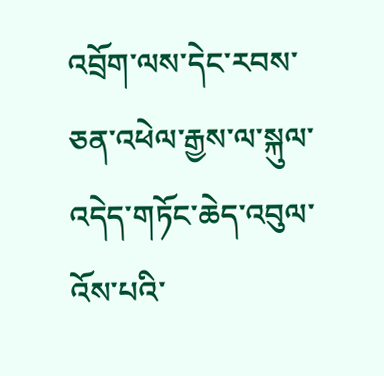འབྲོག་ལས་དེང་རབས་ཅན་འཕེལ་རྒྱས་ལ་སྐུལ་འདེད་གཏོང་ཆེད་འབུལ་འོས་པའི་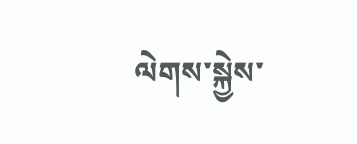ལེགས་སྐྱེས་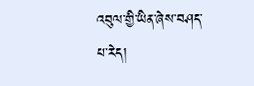འབུལ་གྱི་ཡིན་ཞེས་བཤད་པ་རེད།